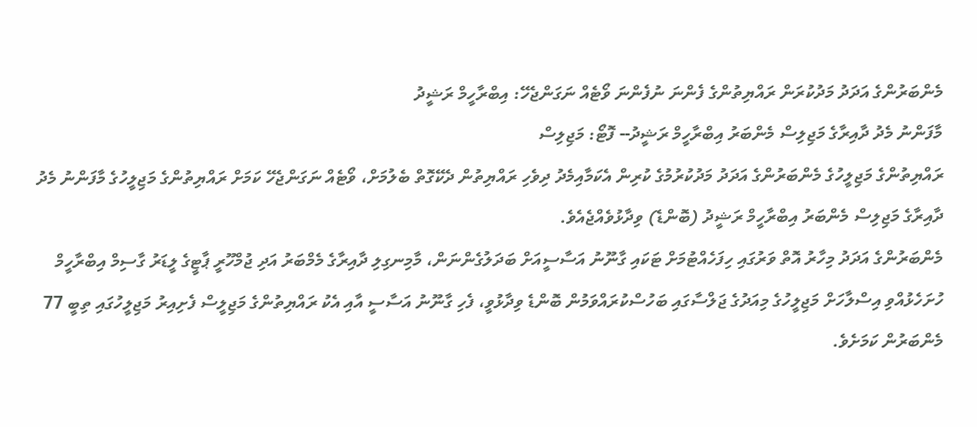މެންބަރުންގެ އަދަދު މަދުކުރަން ރައްޔިތުންގެ ފެންނަ ނުފެންނަ ވޯޓެއް ނަގަންޖެހޭ: އިބްރާހީމް ރަޝީދު
މާފަންނު މެދު ދާއިރާގެ މަޖިލިސް މެންބަރު އިބްރާހީމް ރަޝީދު-- ފޮޓޯ: މަޖިލިސް
ރައްޔިތުންގެ މަޖިލީހުގެ މެންބަރުންގެ އަދަދު މަދުކުރުމުގެ ކުރިން އެކަމާއިމެދު ދިވެހި ރައްޔިތުން ދެކޭގޮތް ބެލުމަށް، ވޯޓެއް ނަގަންޖެހޭ ކަމަށް ރައްޔިތުންގެ މަޖިލީހުގެ މާފަންނު މެދު ދާއިރާގެ މަޖިލިސް މެންބަރު އިބްރާހީމް ރަޝީދު (ބޮންޑެ) ވިދާޅުވެއްޖެއެވެ.
މެންބަރުންގެ އަދަދު މިހާރު އޮތް ވަރުގައި ހިފަހެއްޓުމަށް ޓަކައި ގާނޫނު އަސާސީއަށް ބަދަލުގެންނަން، މާމިނގިލި ދާއިރާގެ މެމްބަރު އަދި ޖުމްހޫރީ ޕާޓީގެ ލީޑަރު ގާސިމް އިބްރާހީމް ހުށަހެޅުއްވި އިސްލާހަށް މަޖިލީހުގެ މިއަދުގެ ޖަލްސާގައި ބަހުސްކުރައްވަމުން ބޮންޑެ ވިދާޅުވީ، ފެހި ގާނޫނު އަސާސީ އާއި އެކު ރައްޔިތުންގެ މަޖިލީސް ފެށިއިރު މަޖިލީހުގައި ތިބީ 77 މެންބަރުން ކަމަށެވެ.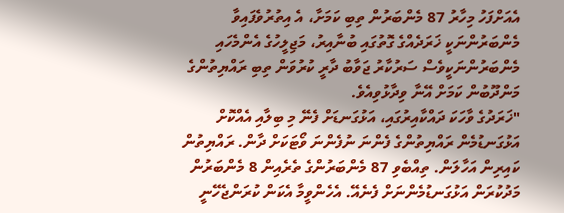އެއަށްފަހު މިހާރު 87 މެންބަރުން ތިބި ކަމަށާ، އެ އިތުރުވެފައިވާ މެންބަރުންނަކީ ޚަރަދެއްގެ ގޮތުގައި ބުނާއިރު، މަޖިލީހުގެ އެންމެހައި މެންބަރުންނަކީވެސް ސަރުކާރު ޖަވާބު ދާރީ ކުރުވަން ތިބި ރައްޔިތުންގެ މަންދޫބުން ކަމަށް އޭނާ ވިދާޅުވިއެވެ.
"ޚަރަދުގެ ވާހަކަ ދައްކާއިރުގައި، އަޅުގަނޑަށް ފެނޭ މި ބިލާއި އެއްކޮށް އަޅުގަނޑުމެން ރައްޔިތުންގެ ފެންނަ ނުފެންނަ ވޯޓަކަށް ދާން. ރައްޔިތުން ކައިރިން އަހާލަން. ތިއްބެވި 87 މެންބަރުންގެ ތެރެއިން 8 މެންބަރުން މަދުކުރަން އަޅުގަނޑުމެންނަށް ފެނެއޭ. އެހެންވީމާ އެކަން ކުރަންޖެހޭނީ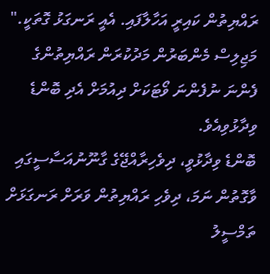ރައްޔިތުން ކައިރީ އަހާލާފައި. އެއީ ރަނގަޅު ގޮތަކީ." މަޖިލިސް މެންބަރުން މަދުކުރަން ރައްޔިތުންގެ ފެންނަ ނުފެންނަ ވޯޓަކަށް ދިއުމަށް އެދި ބޮންޑެ ވިދާޅުވިއެވެ.
ބޮންޑެ ވިދާޅުވީ، ދިވެހިރާއްޖޭގެ ގާނޫނުއަސާސީގައި ވާގޮތުން ނަމަ، ދިވެހި ރައްޔިތުން ވަރަށް ރަނގަޅަށް ތަމްސީލު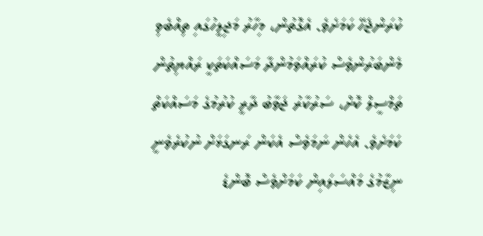ކުރަންޖެހޭ ކަމަށެވެ. އެގޮތުން، މިހާރު މަޖިލީހުގައި ތިއްބެވި މެންބަރުންވެސް ކުރައްވަމުންދާ މަސައްކަތަކީ ރައްޔިތުން ތަމްސީލް ކޮށް، ސަރުކާރު ޖަވާބު ދާރީ ކުރުމުގެ މަސައްކަތް ކަމަށެވެ. އެހެން ނަމަވެސް އެކަން ރަނގަޅަށް ނުކުރެވެނީ ނިޒާމުގެ މައްސަލައިން ކަމަށްވެސް ބޮންޑެ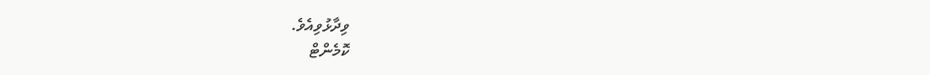ވިދާޅުވިއެވެ.
ކޮމެންޓް